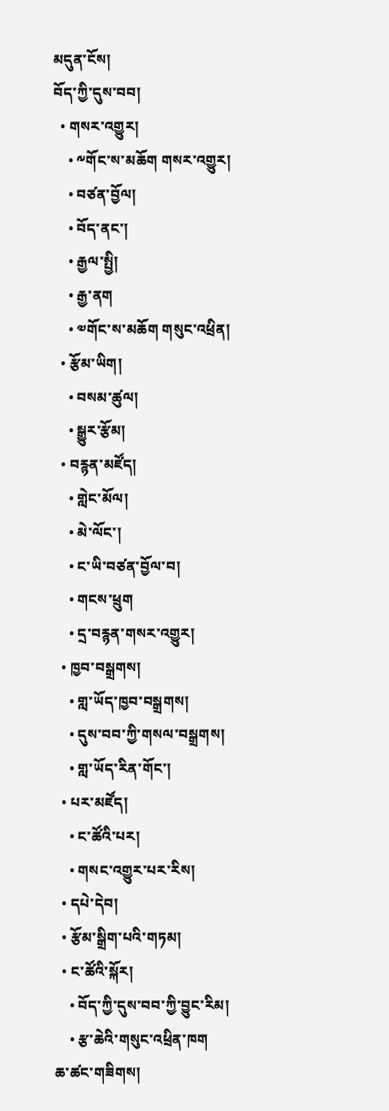མདུན་ངོས།
བོད་ཀྱི་དུས་བབ།
  • གསར་འགྱུར།
    • ༸གོང་ས་མཆོག གསར་འགྱུར།
    • བཙན་བྱོལ།
    • བོད་ནང་།
    • རྒྱལ་སྤྱི།
    • རྒྱ་ནག
    • ༧གོང་ས་མཆོག གསུང་འཕྲིན།
  • རྩོམ་ཡིག།
    • བསམ་ཚུལ།
    • སྒྱུར་རྩོམ།
  • བརྙན་མཛོད།
    • གླེང་མོལ།
    • མེ་ལོང་།
    • ང་ཡི་བཙན་བྱོལ་བ།
    • གངས་ཕྲུག
    • དྲ་བརྙན་གསར་འགྱུར།
  • ཁྱབ་བསྒྲགས།
    • གླ་ཡོད་ཁྱབ་བསྒྲགས།
    • དུས་བབ་ཀྱི་གསལ་བསྒྲགས།
    • གླ་ཡོད་རིན་གོང་།
  • པར་མཛོད།
    • ང་ཚོའི་པར།
    • གསང་འགྱུར་པར་རིས།
  • དཔེ་དེབ།
  • རྩོམ་སྒྲིག་པའི་གཏམ།
  • ང་ཚོའི་སྐོར།
    • བོད་ཀྱི་དུས་བབ་ཀྱི་བྱུང་རིམ།
    • རྩ་ཆེའི་གསུང་འཕྲིན་ཁག
ཆ་ཚང་གཟིགས།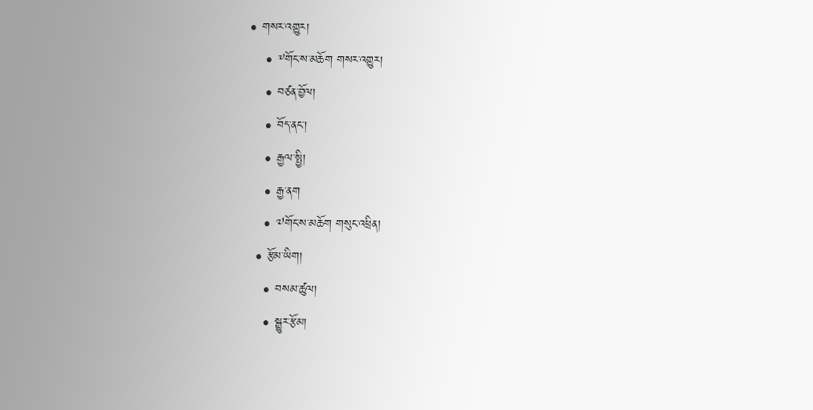• གསར་འགྱུར།
    • ༸གོང་ས་མཆོག གསར་འགྱུར།
    • བཙན་བྱོལ།
    • བོད་ནང་།
    • རྒྱལ་སྤྱི།
    • རྒྱ་ནག
    • ༧གོང་ས་མཆོག གསུང་འཕྲིན།
  • རྩོམ་ཡིག།
    • བསམ་ཚུལ།
    • སྒྱུར་རྩོམ།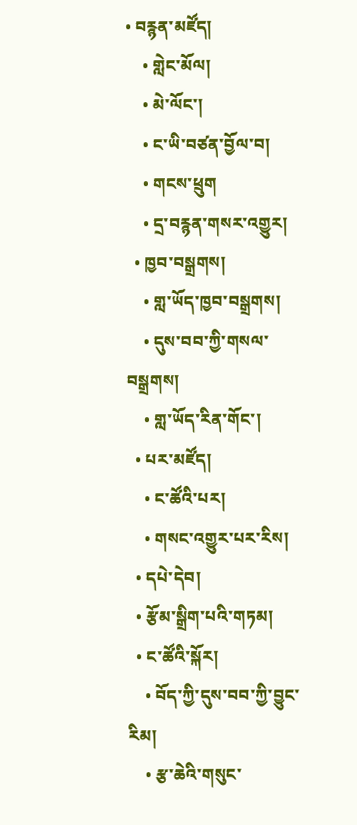• བརྙན་མཛོད།
    • གླེང་མོལ།
    • མེ་ལོང་།
    • ང་ཡི་བཙན་བྱོལ་བ།
    • གངས་ཕྲུག
    • དྲ་བརྙན་གསར་འགྱུར།
  • ཁྱབ་བསྒྲགས།
    • གླ་ཡོད་ཁྱབ་བསྒྲགས།
    • དུས་བབ་ཀྱི་གསལ་བསྒྲགས།
    • གླ་ཡོད་རིན་གོང་།
  • པར་མཛོད།
    • ང་ཚོའི་པར།
    • གསང་འགྱུར་པར་རིས།
  • དཔེ་དེབ།
  • རྩོམ་སྒྲིག་པའི་གཏམ།
  • ང་ཚོའི་སྐོར།
    • བོད་ཀྱི་དུས་བབ་ཀྱི་བྱུང་རིམ།
    • རྩ་ཆེའི་གསུང་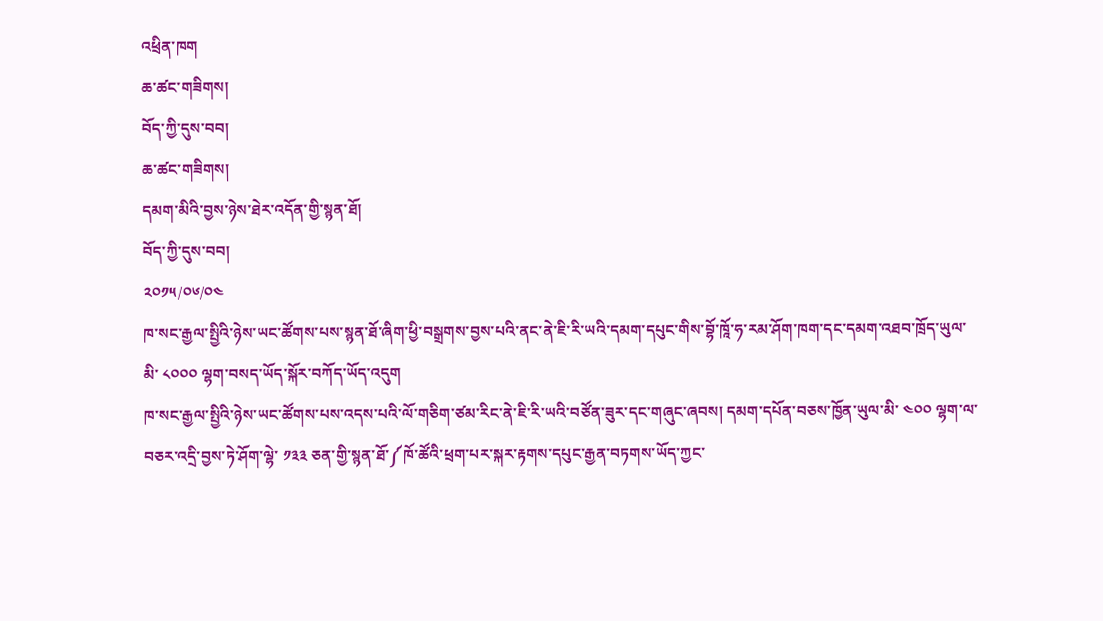འཕྲིན་ཁག
ཆ་ཚང་གཟིགས།
བོད་ཀྱི་དུས་བབ།
ཆ་ཚང་གཟིགས།
དམག་མིའི་བྱས་ཉེས་ཐེར་འདོན་གྱི་སྙན་ཐོ།
བོད་ཀྱི་དུས་བབ།
༢༠༡༥/༠༦/༠༤
ཁ་སང་རྒྱལ་སྤྱིའི་ཉེས་ཡང་ཚོགས་པས་སྙན་ཐོ་ཞིག་ཕྱི་བསྒྲགས་བྱས་པའི་ནང་ནེ་ཇི་རི་ཡའི་དམག་དཔུང་གིས་བྷོ་ཁཱོ་ཧ་རམ་ཤོག་ཁག་དང་དམག་འཐབ་ཁྲོད་ཡུལ་མི་ ༨༠༠༠ ལྷག་བསད་ཡོད་སྐོར་བཀོད་ཡོད་འདུག
ཁ་སང་རྒྱལ་སྤྱིའི་ཉེས་ཡང་ཚོགས་པས་འདས་པའི་ལོ་གཅིག་ཙམ་རིང་ནེ་ཇི་རི་ཡའི་བཙོན་ཟུར་དང་གཞུང་ཞབས། དམག་དཔོན་བཅས་ཁྱོན་ཡུལ་མི་ ༤༠༠ ལྷག་ལ་བཅར་འདྲི་བྱས་ཏེ་ཤོག་ལྷེ་ ༡༣༣ ཅན་གྱི་སྙན་ཐོ་༼ཁོ་ཚོའི་ཕྲག་པར་སྐར་རྟགས་དཔུང་རྒྱན་བཏགས་ཡོད་ཀྱང་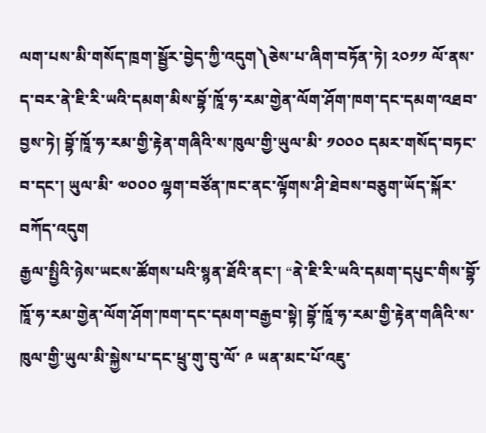ལག་པས་མི་གསོད་ཁྲག་སྦྱོར་བྱེད་ཀྱི་འདུག༽ཅེས་པ་ཞིག་བཏོན་ཏེ། ༢༠༡༡ ལོ་ནས་ད་བར་ནེ་ཇི་རི་ཡའི་དམག་མིས་བྷོ་ཁཱོ་ཧ་རམ་གྱེན་ལོག་ཤོག་ཁག་དང་དམག་འཐབ་བྱས་ཏེ། བྷོ་ཁཱོ་ཧ་རམ་གྱི་རྟེན་གཞིའི་ས་ཁུལ་གྱི་ཡུལ་མི་ ༡༠༠༠ དམར་གསོད་བཏང་བ་དང་། ཡུལ་མི་ ༧༠༠༠ ལྷག་བཙོན་ཁང་ནང་ལྟོགས་ཤི་ཐེབས་བཅུག་ཡོད་སྐོར་བཀོད་འདུག
རྒྱལ་སྤྱིའི་ཉེས་ཡངས་ཚོགས་པའི་སྙན་ཐོའི་ནང་། “ནེ་ཇི་རི་ཡའི་དམག་དཔུང་གིས་བྷོ་ཁཱོ་ཧ་རམ་གྱེན་ལོག་ཤོག་ཁག་དང་དམག་བརྒྱབ་སྟེ། བྷོ་ཁཱོ་ཧ་རམ་གྱི་རྟེན་གཞིའི་ས་ཁུལ་གྱི་ཡུལ་མི་སྐྱེས་པ་དང་ཕྲུ་གུ་བུ་ལོ་ ༩ ཡན་མང་པོ་འཇུ་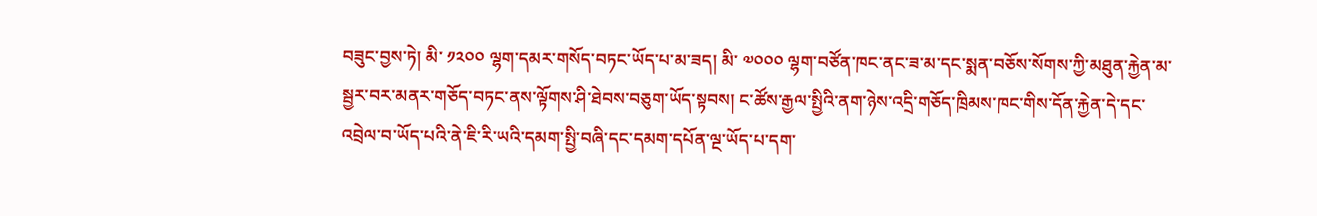བཟུང་བྱས་ཏེ། མི་ ༡༢༠༠ ལྷག་དམར་གསོད་བཏང་ཡོད་པ་མ་ཟད། མི་ ༧༠༠༠ ལྷག་བཙོན་ཁང་ནང་ཟ་མ་དང་སྨན་བཅོས་སོགས་ཀྱི་མཐུན་རྐྱེན་མ་སྦྱར་བར་མནར་གཅོད་བཏང་ནས་ལྟོགས་ཤི་ཐེབས་བཅུག་ཡོད་སྟབས། ང་ཚོས་རྒྱལ་སྤྱིའི་ནག་ཉེས་འདྲི་གཅོད་ཁྲིམས་ཁང་གིས་དོན་རྐྱེན་དེ་དང་འབྲེལ་བ་ཡོད་པའི་ནེ་ཇི་རི་ཡའི་དམག་སྤྱི་བཞི་དང་དམག་དཔོན་ལྔ་ཡོད་པ་དག་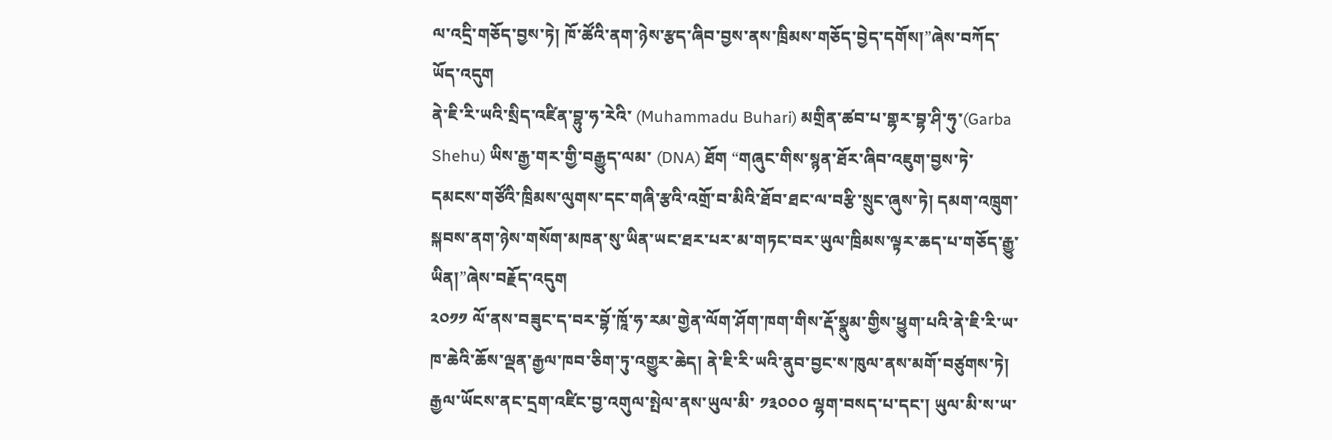ལ་འདྲི་གཅོད་བྱས་ཏེ། ཁོ་ཚོའི་ནག་ཉེས་རྩད་ཞིབ་བྱས་ནས་ཁྲིམས་གཅོད་བྱེད་དགོས།”ཞེས་བཀོད་ཡོད་འདུག
ནེ་ཇི་རི་ཡའི་སྲིད་འཛིན་བྷུ་ཧ་རེའི་ (Muhammadu Buhari) མགྲིན་ཚབ་པ་གྷར་བྷ་ཤི་ཧུ་(Garba Shehu) ཡིས་རྒྱ་གར་གྱི་བརྒྱུད་ལམ་ (DNA) ཐོག “གཞུང་གིས་སྙན་ཐོར་ཞིབ་འཇུག་བྱས་ཏེ་དམངས་གཙོའི་ཁྲིམས་ལུགས་དང་གཞི་རྩའི་འགྲོ་བ་མིའི་ཐོབ་ཐང་ལ་བརྩི་སྲུང་ཞུས་ཏེ། དམག་འཁྲུག་སྐབས་ནག་ཉེས་གསོག་མཁན་སུ་ཡིན་ཡང་ཐར་པར་མ་གཏང་བར་ཡུལ་ཁྲིམས་ལྟར་ཆད་པ་གཅོད་རྒྱུ་ཡིན།”ཞེས་བརྗོད་འདུག
༢༠༡༡ ལོ་ནས་བཟུང་ད་བར་བྷོ་ཁཱོ་ཧ་རམ་གྱེན་ལོག་ཤོག་ཁག་གིས་རྡོ་སྣུམ་གྱིས་ཕྱུག་པའི་ནེ་ཇི་རི་ཡ་ཁ་ཆེའི་ཆོས་ལྡན་རྒྱལ་ཁབ་ཅིག་ཏུ་འགྱུར་ཆེད། ནེ་ཇི་རི་ཡའི་ནུབ་བྱང་ས་ཁུལ་ནས་མགོ་བཙུགས་ཏེ། རྒྱལ་ཡོངས་ནང་དྲག་འཛིང་བྱ་འགུལ་སྤེལ་ནས་ཡུལ་མི་ ༡༣༠༠༠ ལྷག་བསད་པ་དང་། ཡུལ་མི་ས་ཡ་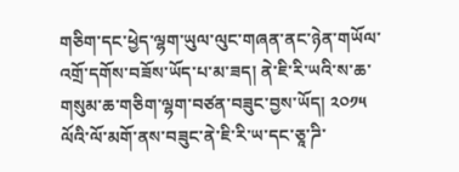གཅིག་དང་ཕྱེད་ལྷག་ཡུལ་ལུང་གཞན་ནང་ཉེན་གཡོལ་འགྲོ་དགོས་བཟོས་ཡོད་པ་མ་ཟད། ནེ་ཇི་རི་ཡའི་ས་ཆ་གསུམ་ཆ་གཅིག་ལྷག་བཙན་བཟུང་བྱས་ཡོད། ༢༠༡༥ ལོའི་ལོ་མགོ་ནས་བཟུང་ནེ་ཇི་རི་ཡ་དང་ཅཱ་ཌི་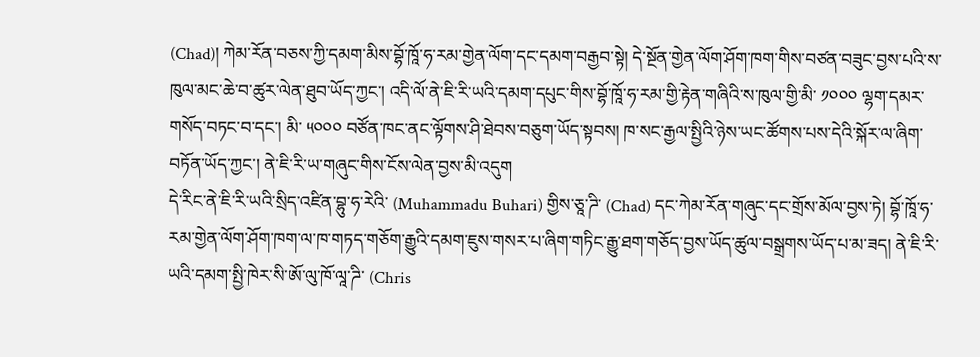(Chad)། ཀེམ་རོན་བཅས་ཀྱི་དམག་མིས་བྷོ་ཁཱོ་ཧ་རམ་གྱེན་ལོག་དང་དམག་བརྒྱབ་སྟེ། དེ་སྔོན་གྱེན་ལོག་ཤོག་ཁག་གིས་བཙན་བཟུང་བྱས་པའི་ས་ཁུལ་མང་ཆེ་བ་ཚུར་ལེན་ཐུབ་ཡོད་ཀྱང་། འདི་ལོ་ནེ་ཇི་རི་ཡའི་དམག་དཔུང་གིས་བྷོ་ཁཱོ་ཧ་རམ་གྱི་རྟེན་གཞིའི་ས་ཁུལ་གྱི་མི་ ༡༠༠༠ ལྷག་དམར་གསོད་བཏང་བ་དང་། མི་ ༥༠༠༠ བཙོན་ཁང་ནང་ལྟོགས་ཤི་ཐེབས་བཅུག་ཡོད་སྟབས། ཁ་སང་རྒྱལ་སྤྱིའི་ཉེས་ཡང་ཚོགས་པས་དེའི་སྐོར་ལ་ཞིག་བཏོན་ཡོད་ཀྱང་། ནེ་ཇི་རི་ཡ་གཞུང་གིས་ངོས་ལེན་བྱས་མི་འདུག
དེ་རིང་ནེ་ཇི་རི་ཡའི་སྲིད་འཛིན་བྷུ་ཧ་རེའི་ (Muhammadu Buhari) གྱིས་ཅཱ་ཌི་ (Chad) དང་ཀེམ་རོན་གཞུང་དང་གྲོས་མོལ་བྱས་ཏེ། བྷོ་ཁཱོ་ཧ་རམ་གྱེན་ལོག་ཤོག་ཁག་ལ་ཁ་གཏད་གཅོག་རྒྱུའི་དམག་ཇུས་གསར་པ་ཞིག་གཏིང་རྒྱུ་ཐག་གཅོད་བྱས་ཡོད་ཚུལ་བསྒྲགས་ཡོད་པ་མ་ཟད། ནེ་ཇི་རི་ཡའི་དམག་སྤྱི་ཁེར་སི་ཨོ་ལུ་ཁོ་ལཱ་ཌི་ (Chris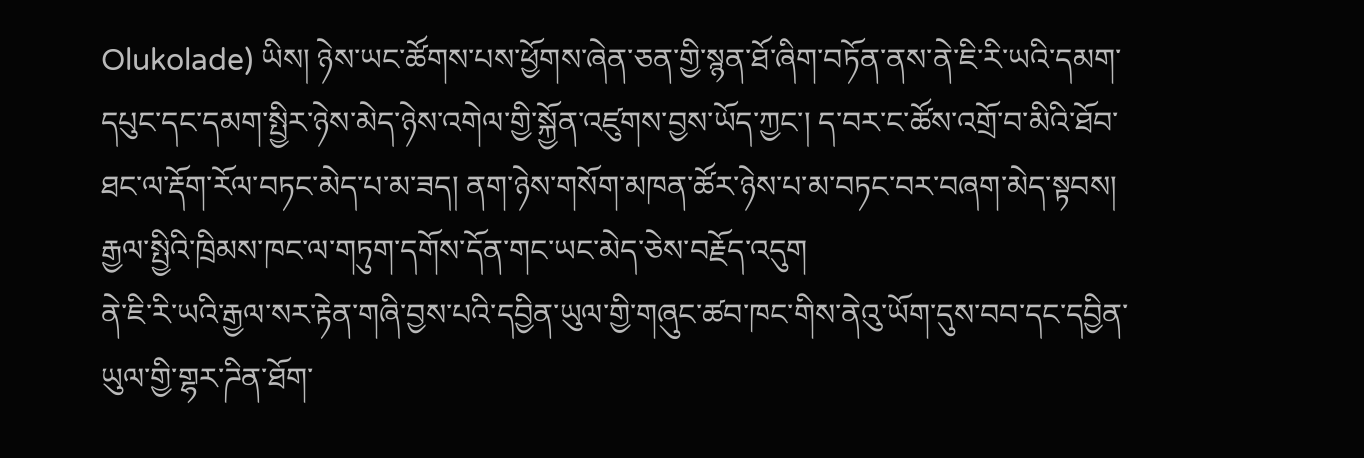Olukolade) ཡིས། ཉེས་ཡང་ཚོགས་པས་ཕྱོགས་ཞེན་ཅན་གྱི་སྙན་ཐོ་ཞིག་བཏོན་ནས་ནེ་ཇི་རི་ཡའི་དམག་དཔུང་དང་དམག་སྤྱིར་ཉེས་མེད་ཉེས་འགེལ་གྱི་སྐྱོན་འཛུགས་བྱས་ཡོད་ཀྱང་། ད་བར་ང་ཚོས་འགྲོ་བ་མིའི་ཐོབ་ཐང་ལ་རྡོག་རོལ་བཏང་མེད་པ་མ་ཟད། ནག་ཉེས་གསོག་མཁན་ཚོར་ཉེས་པ་མ་བཏང་བར་བཞག་མེད་སྟབས། རྒྱལ་སྤྱིའི་ཁྲིམས་ཁང་ལ་གཏུག་དགོས་དོན་གང་ཡང་མེད་ཅེས་བརྗོད་འདུག
ནེ་ཇི་རི་ཡའི་རྒྱལ་སར་རྟེན་གཞི་བྱས་པའི་དབྱིན་ཡུལ་གྱི་གཞུང་ཚབ་ཁང་གིས་ནེའུ་ཡོག་དུས་བབ་དང་དབྱིན་ཡུལ་གྱི་གྷར་ཌིན་ཐོག་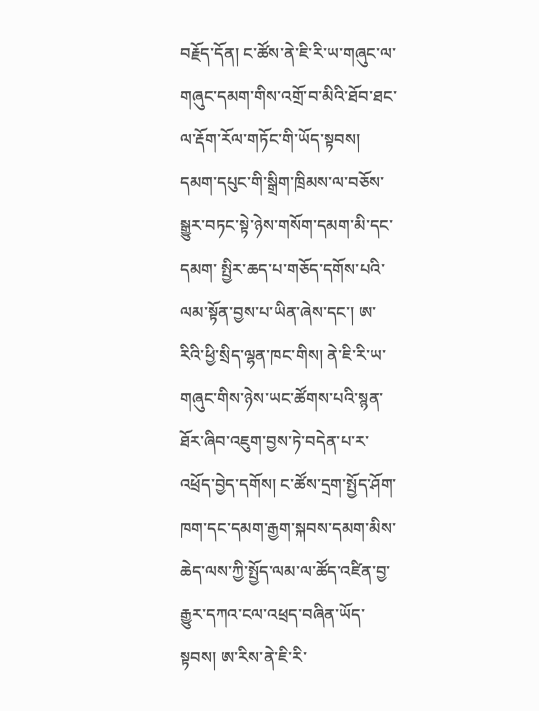བརྗོད་དོན། ང་ཚོས་ནེ་ཇི་རི་ཡ་གཞུང་ལ་གཞུང་དམག་གིས་འགྲོ་བ་མིའི་ཐོབ་ཐང་ལ་རྡོག་རོལ་གཏོང་གི་ཡོད་སྟབས། དམག་དཔུང་གི་སྒྲིག་ཁྲིམས་ལ་བཅོས་སྒྱུར་བཏང་སྟེ་ཉེས་གསོག་དམག་མི་དང་དམག་ སྤྱིར་ཆད་པ་གཅོད་དགོས་པའི་ལམ་སྟོན་བྱས་པ་ཡིན་ཞེས་དང་། ཨ་རིའི་ཕྱི་སྲིད་ལྷན་ཁང་གིས། ནེ་ཇི་རི་ཡ་གཞུང་གིས་ཉེས་ཡང་ཚོགས་པའི་སྙན་ཐོར་ཞིབ་འཇུག་བྱས་ཏེ་བདེན་པ་ར་འཕྲོད་བྱེད་དགོས། ང་ཚོས་དྲག་སྤྱོད་ཤོག་ཁག་དང་དམག་རྒྱག་སྐབས་དམག་མིས་ཆེད་ལས་ཀྱི་སྤྱོད་ལམ་ལ་ཚོད་འཛིན་བྱ་རྒྱུར་དཀའ་ངལ་འཕྲད་བཞིན་ཡོད་སྟབས། ཨ་རིས་ནེ་ཇི་རི་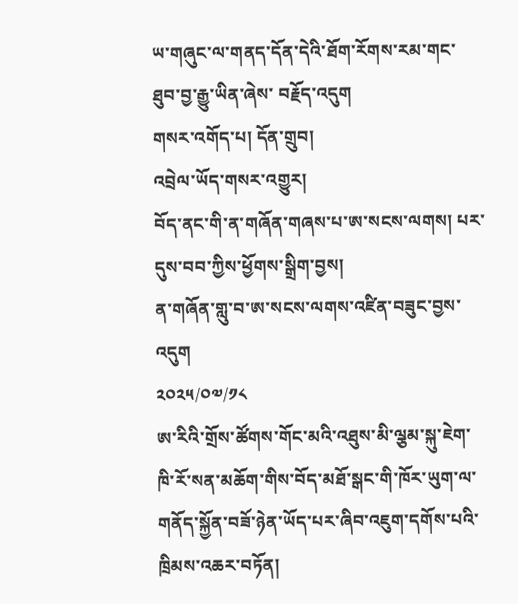ཡ་གཞུང་ལ་གནད་དོན་དེའི་ཐོག་རོགས་རམ་གང་ཐུབ་བྱ་རྒྱུ་ཡིན་ཞེས་ བརྗོད་འདུག
གསར་འགོད་པ། དོན་གྲུབ།
འབྲེལ་ཡོད་གསར་འགྱུར།
བོད་ནང་གི་ན་གཞོན་གཞས་པ་ཨ་སངས་ལགས། པར་དུས་བབ་ཀྱིས་ཕྱོགས་སྒྲིག་བྱས།
ན་གཞོན་གླུ་བ་ཨ་སངས་ལགས་འཛིན་བཟུང་བྱས་འདུག
༢༠༢༥/༠༧/༡༨
ཨ་རིའི་གྲོས་ཚོགས་གོང་མའི་འཐུས་མི་ལྕམ་སྐུ་ཇེག་ཁི་རོ་སན་མཆོག་གིས་བོད་མཐོ་སྒང་གི་ཁོར་ཡུག་ལ་གནོད་སྐྱོན་བཟོ་ཉེན་ཡོད་པར་ཞིབ་འཇུག་དགོས་པའི་ཁྲིམས་འཆར་བཏོན།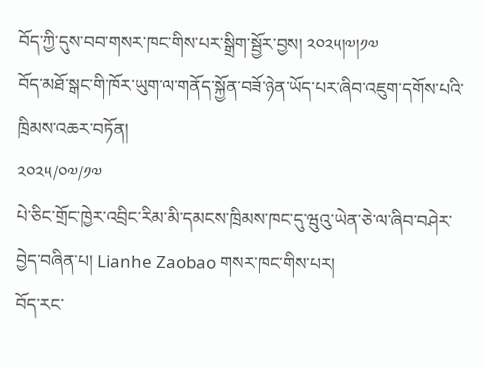བོད་ཀྱི་དུས་བབ་གསར་ཁང་གིས་པར་སྒྲིག་སྦྱོར་བྱས། ༢༠༢༥།༧།༡༧
བོད་མཐོ་སྒང་གི་ཁོར་ཡུག་ལ་གནོད་སྐྱོན་བཟོ་ཉེན་ཡོད་པར་ཞིབ་འཇུག་དགོས་པའི་ཁྲིམས་འཆར་བཏོན།
༢༠༢༥/༠༧/༡༧
པེ་ཅིང་གྲོང་ཁྱེར་འབྲིང་རིམ་མི་དམངས་ཁྲིམས་ཁང་དུ་ཝུའུ་ཡེན་ཅེ་ལ་ཞིབ་བཤེར་བྱེད་བཞིན་པ། Lianhe Zaobao གསར་ཁང་གིས་པར།
བོད་རང་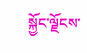སྐྱོང་ལྗོངས་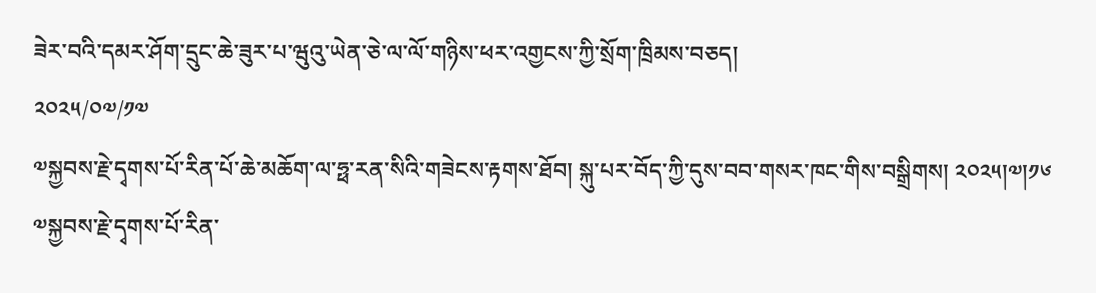ཟེར་བའི་དམར་ཤོག་དྲུང་ཆེ་ཟུར་པ་ཝུའུ་ཡེན་ཅེ་ལ་ལོ་གཉིས་ཕར་འགྱངས་ཀྱི་སྲོག་ཁྲིམས་བཅད།
༢༠༢༥/༠༧/༡༧
༧སྐྱབས་རྗེ་དྭགས་པོ་རིན་པོ་ཆེ་མཆོག་ལ་ཧྥ་རན་སིའི་གཟེངས་རྟགས་ཐོབ། སྐུ་པར་བོད་ཀྱི་དུས་བབ་གསར་ཁང་གིས་བསྒྲིགས། ༢༠༢༥།༧།༡༦
༧སྐྱབས་རྗེ་དྭགས་པོ་རིན་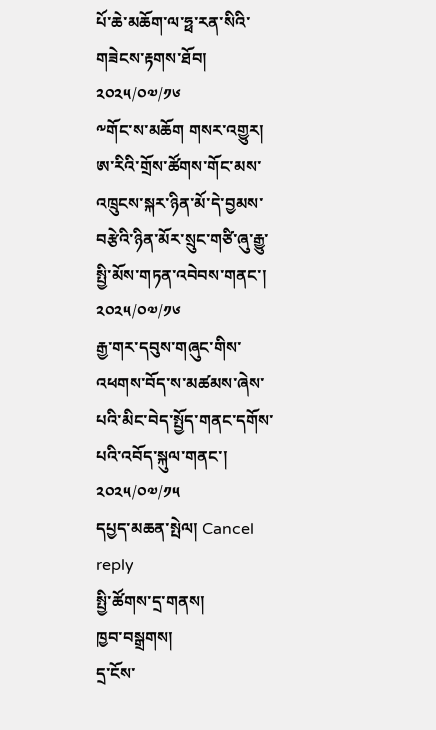པོ་ཆེ་མཆོག་ལ་ཧྥ་རན་སིའི་གཟེངས་རྟགས་ཐོབ།
༢༠༢༥/༠༧/༡༦
༸གོང་ས་མཆོག གསར་འགྱུར།
ཨ་རིའི་གྲོས་ཚོགས་གོང་མས་འཁྲུངས་སྐར་ཉིན་མོ་དེ་བྱམས་བརྩེའི་ཉིན་མོར་སྲུང་གཙི་ཞུ་རྒྱུ་སྤྱི་མོས་གཏན་འབེབས་གནང་།
༢༠༢༥/༠༧/༡༦
རྒྱ་གར་དབུས་གཞུང་གིས་འཕགས་བོད་ས་མཚམས་ཞེས་པའི་མིང་བེད་སྤྱོད་གནང་དགོས་པའི་འབོད་སྐུལ་གནང་།
༢༠༢༥/༠༧/༡༥
དཔྱད་མཆན་སྤེལ། Cancel reply
སྤྱི་ཚོགས་དྲ་གནས།
ཁྱབ་བསྒྲགས།
དྲ་ངོས་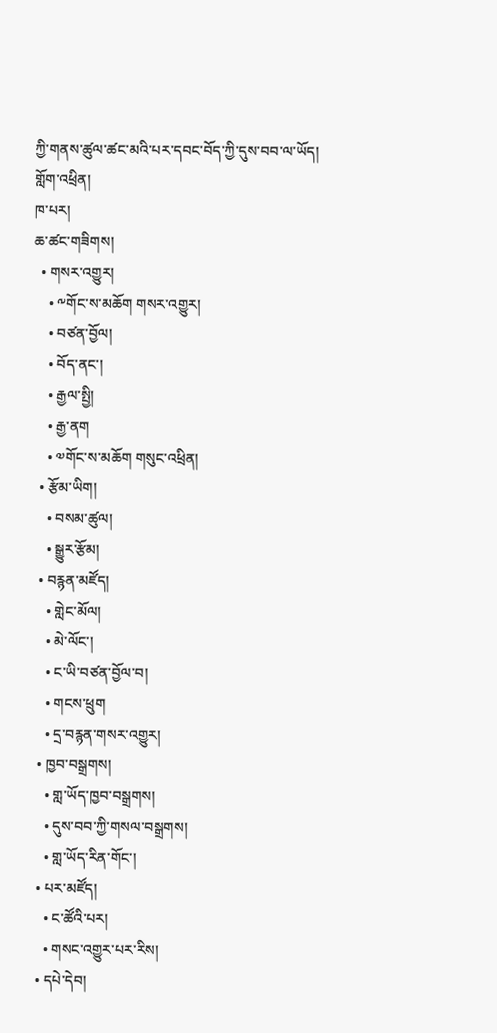ཀྱི་གནས་ཚུལ་ཚང་མའི་པར་དབང་བོད་ཀྱི་དུས་བབ་ལ་ཡོད།
གློག་འཕྲིན།
ཁ་པར།
ཆ་ཚང་གཟིགས།
  • གསར་འགྱུར།
    • ༸གོང་ས་མཆོག གསར་འགྱུར།
    • བཙན་བྱོལ།
    • བོད་ནང་།
    • རྒྱལ་སྤྱི།
    • རྒྱ་ནག
    • ༧གོང་ས་མཆོག གསུང་འཕྲིན།
  • རྩོམ་ཡིག།
    • བསམ་ཚུལ།
    • སྒྱུར་རྩོམ།
  • བརྙན་མཛོད།
    • གླེང་མོལ།
    • མེ་ལོང་།
    • ང་ཡི་བཙན་བྱོལ་བ།
    • གངས་ཕྲུག
    • དྲ་བརྙན་གསར་འགྱུར།
  • ཁྱབ་བསྒྲགས།
    • གླ་ཡོད་ཁྱབ་བསྒྲགས།
    • དུས་བབ་ཀྱི་གསལ་བསྒྲགས།
    • གླ་ཡོད་རིན་གོང་།
  • པར་མཛོད།
    • ང་ཚོའི་པར།
    • གསང་འགྱུར་པར་རིས།
  • དཔེ་དེབ།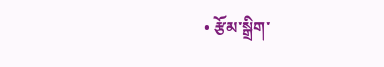• རྩོམ་སྒྲིག་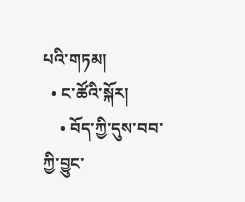པའི་གཏམ།
  • ང་ཚོའི་སྐོར།
    • བོད་ཀྱི་དུས་བབ་ཀྱི་བྱུང་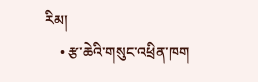རིམ།
    • རྩ་ཆེའི་གསུང་འཕྲིན་ཁག